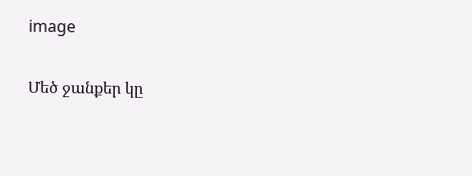image

Մեծ ջանքեր կը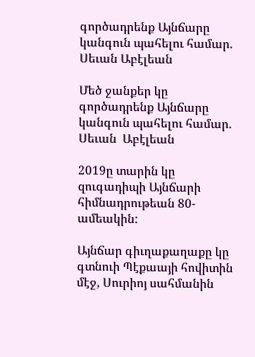գործադրենք Այնճարը կանգուն պահելու համար. Սեւան Աբէլեան

Մեծ ջանքեր կը գործադրենք Այնճարը կանգուն պահելու համար. Սեւան  Աբէլեան

2019ը տարին կը զուգադիպի Այնճարի հիմնադրութեան 80-ամեակին:

Այնճար գիւղաքաղաքը կը գտնուի Պէքաայի հովիտին մէջ, Սուրիոյ սահմանին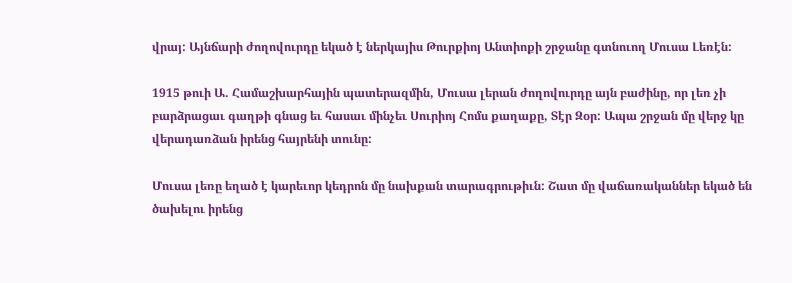վրայ: Այնճարի ժողովուրդը եկած է ներկայիս Թուրքիոյ Անտիոքի շրջանը գտնուող Մուսա Լեռէն:

1915 թուի Ա. Համաշխարհային պատերազմին, Մուսա լերան ժողովուրդը այն բաժինը, որ լեռ չի բարձրացաւ գաղթի գնաց եւ հասաւ մինչեւ Սուրիոյ Հոմս քաղաքը, Տէր Զօր: Ապա շրջան մը վերջ կը վերադառձան իրենց հայրենի տունը:

Մուսա լեռը եղած է կարեւոր կեդրոն մը նախքան տարագրութիւն: Շատ մը վաճառականներ եկած են ծախելու իրենց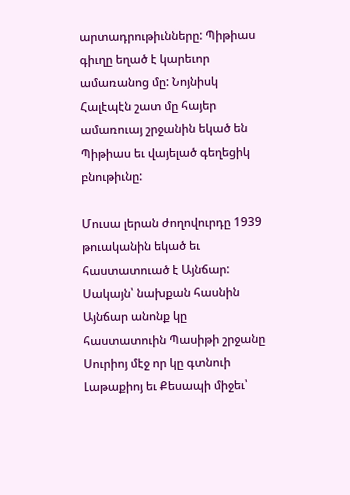արտադրութիւնները: Պիթիաս գիւղը եղած է կարեւոր ամառանոց մը: Նոյնիսկ Հալէպէն շատ մը հայեր ամառուայ շրջանին եկած են Պիթիաս եւ վայելած գեղեցիկ բնութիւնը:

Մուսա լերան ժողովուրդը 1939 թուականին եկած եւ հաստատուած է Այնճար: Սակայն՝ նախքան հասնին Այնճար անոնք կը հաստատուին Պասիթի շրջանը Սուրիոյ մէջ որ կը գտնուի Լաթաքիոյ եւ Քեսապի միջեւ՝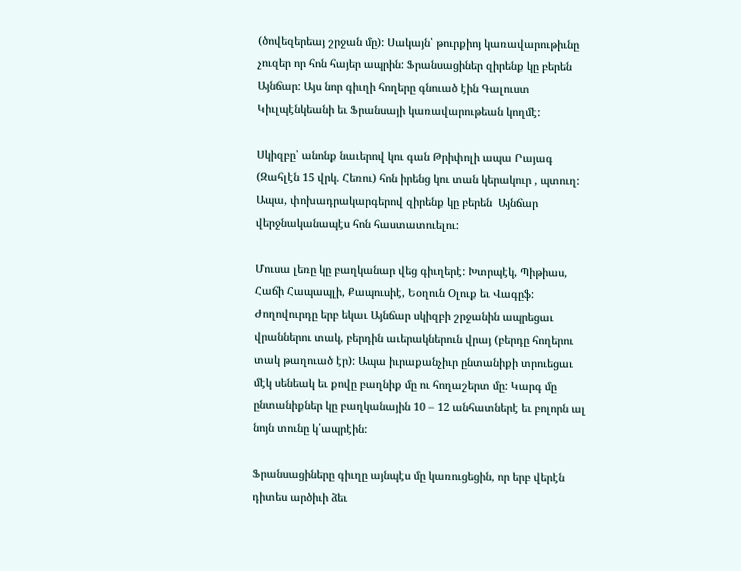(ծովեզերեայ շրջան մը): Սակայն՝ թուրքիոյ կառավարութիւնը չուզեր որ հոն հայեր ապրին: Ֆրանսացիներ զիրենք կը բերեն Այնճար: Այս նոր գիւղի հողերը գնուած էին Գալուստ Կիւլպէնկեանի եւ Ֆրանսայի կառավարութեան կողմէ:

Սկիզբը՝ անոնք նաւերով կու գան Թրիփոլի ապա Րայագ (Զահլէն 15 վրկ. Հեռու) հոն իրենց կու տան կերակուր , պտուղ: Ապա, փոխադրակարգերով զիրենք կը բերեն  Այնճար վերջնականապէս հոն հաստատուելու:

Մուսա լեռը կը բաղկանար վեց գիւղերէ: Խտրպէկ, Պիթիաս, Հաճի Հապապլի, Քապուսիէ, Եօղուն Օլուք եւ Վագըֆ: Ժողովուրդը երբ եկաւ Այնճար սկիզբի շրջանին ապրեցաւ վրաններու տակ, բերդին աւերակներուն վրայ (բերդը հողերու տակ թաղուած էր): Ապա իւրաքանչիւր ընտանիքի տրուեցաւ մէկ սենեակ եւ քովը բաղնիք մը ու հողաշերտ մը: Կարգ մը ընտանիքներ կը բաղկանային 10 – 12 անհատներէ եւ բոլորն ալ նոյն տունը կ՛ապրէին:

Ֆրանսացիները գիւղը այնպէս մը կառուցեցին, որ երբ վերէն դիտես արծիւի ձեւ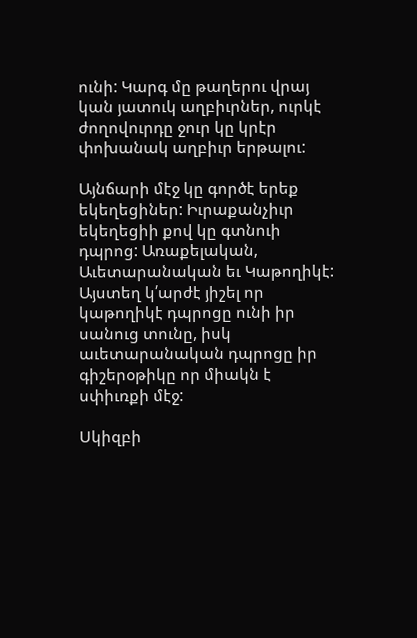ունի: Կարգ մը թաղերու վրայ կան յատուկ աղբիւրներ, ուրկէ ժողովուրդը ջուր կը կրէր փոխանակ աղբիւր երթալու:

Այնճարի մէջ կը գործէ երեք եկեղեցիներ: Իւրաքանչիւր եկեղեցիի քով կը գտնուի  դպրոց: Առաքելական, Աւետարանական եւ Կաթողիկէ: Այստեղ կ՛արժէ յիշել որ կաթողիկէ դպրոցը ունի իր սանուց տունը, իսկ աւետարանական դպրոցը իր գիշերօթիկը որ միակն է սփիւռքի մէջ:

Սկիզբի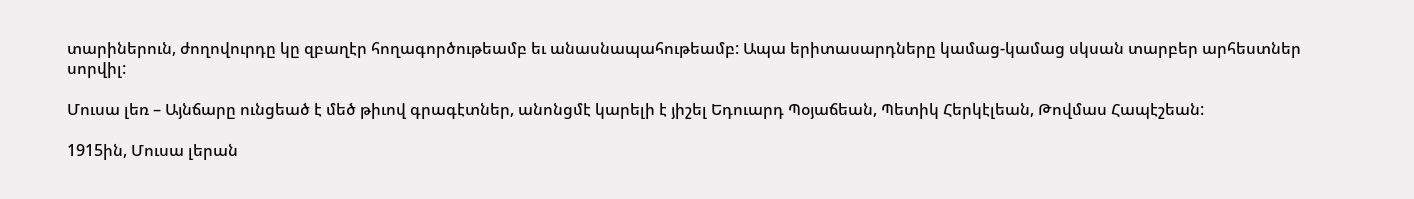տարիներուն, ժողովուրդը կը զբաղէր հողագործութեամբ եւ անասնապահութեամբ: Ապա երիտասարդները կամաց-կամաց սկսան տարբեր արհեստներ սորվիլ:

Մուսա լեռ – Այնճարը ունցեած է մեծ թիւով գրագէտներ, անոնցմէ կարելի է յիշել Եդուարդ Պօյաճեան, Պետիկ Հերկէլեան, Թովմաս Հապէշեան:

1915ին, Մուսա լերան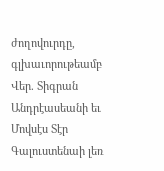ժողովուրդը, գլխաւորութեամբ Վեր. Տիգրան Անդրէասեանի եւ Մովսէս Տէր Գալուստենաի լեռ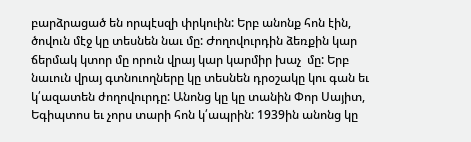բարձրացած են որպէսզի փրկուին: Երբ անոնք հոն էին, ծովուն մէջ կը տեսնեն նաւ մը: Ժողովուրդին ձեռքին կար ճերմակ կտոր մը որուն վրայ կար կարմիր խաչ  մը: Երբ նաւուն վրայ գտնուողները կը տեսնեն դրօշակը կու գան եւ կ՛ազատեն ժողովուրդը: Անոնց կը կը տանին Փոր Սայիտ, Եգիպտոս եւ չորս տարի հոն կ՛ապրին: 1939ին անոնց կը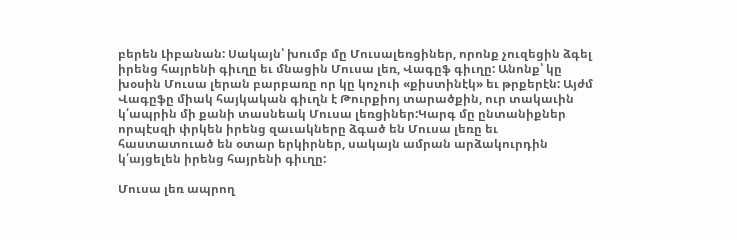բերեն Լիբանան: Սակայն՝ խումբ մը Մուսալեռցիներ, որոնք չուզեցին ձգել իրենց հայրենի գիւղը եւ մնացին Մուսա լեռ, Վագըֆ գիւղը: Անոնք՝ կը խօսին Մուսա լերան բարբառը որ կը կոչուի «քիստինէկ» եւ թրքերէն: Այժմ Վագըֆը միակ հայկական գիւղն է Թուրքիոյ տարածքին, ուր տակաւին կ՛ապրին մի քանի տասնեակ Մուսա լեռցիներ:Կարգ մը ընտանիքներ որպէսզի փրկեն իրենց զաւակները ձգած են Մուսա լեռը եւ հաստատուած են օտար երկիրներ, սակայն ամրան արձակուրդին կ՛այցելեն իրենց հայրենի գիւղը:

Մուսա լեռ ապրող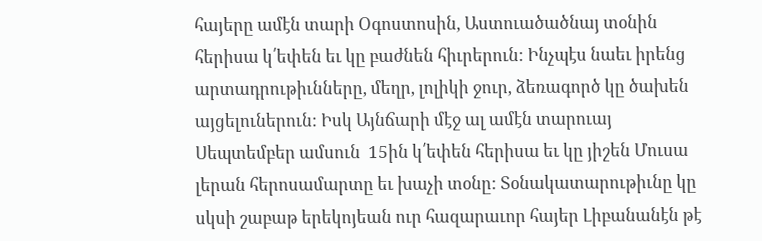հայերը ամէն տարի Օգոստոսին, Աստուածածնայ տօնին հերիսա կ՛եփեն եւ կը բաժնեն հիւրերուն: Ինչպէս նաեւ իրենց արտադրութիւնները, մեղր, լոլիկի ջուր, ձեռագործ կը ծախեն այցելուներուն: Իսկ Այնճարի մէջ ալ ամէն տարուայ Սեպտեմբեր ամսուն  15ին կ՛եփեն հերիսա եւ կը յիշեն Մուսա լերան հերոսամարտը եւ խաչի տօնը: Տօնակատարութիւնը կը սկսի շաբաթ երեկոյեան ուր հազարաւոր հայեր Լիբանանէն թէ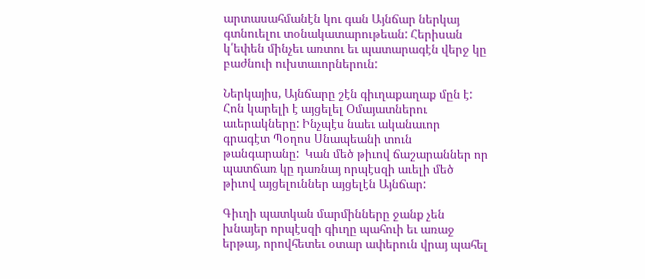արտասահմանէն կու գան Այնճար ներկայ գտնուելու տօնակատարութեան: Հերիսան կ՛եփեն մինչեւ առտու եւ պատարագէն վերջ կը բաժնուի ուխտաւորներուն:

Ներկայիս, Այնճարը շէն գիւղաքաղաք մըն է: Հոն կարելի է այցելել Օմայատներու աւերակները: Ինչպէս նաեւ ականաւոր գրագէտ Պօղոս Սնապեանի տուն թանգարանը:  Կան մեծ թիւով ճաշարաններ որ պատճառ կը դառնայ որպէսզի աւելի մեծ թիւով այցելուններ այցելէն Այնճար:

Գիւղի պատկան մարմինները ջանք չեն խնայեր որպէսզի գիւղը պահուի եւ առաջ երթայ, որովհետեւ օտար ափերուն վրայ պահել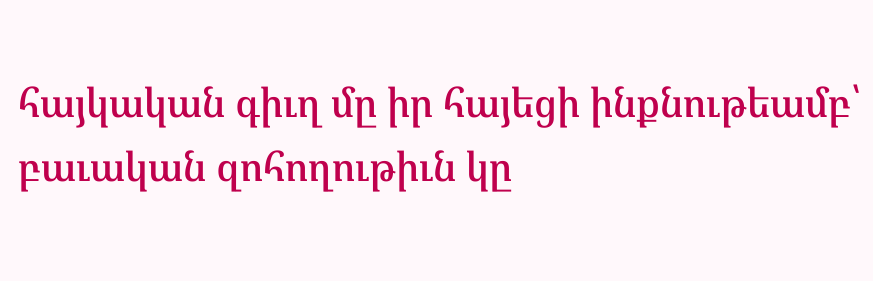հայկական գիւղ մը իր հայեցի ինքնութեամբ՝ բաւական զոհողութիւն կը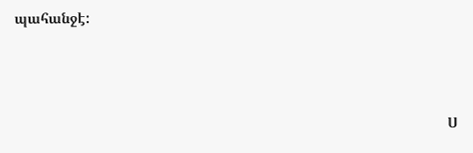պահանջէ:



                                                                                                            Ս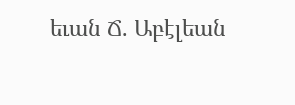եւան Ճ. Աբէլեան